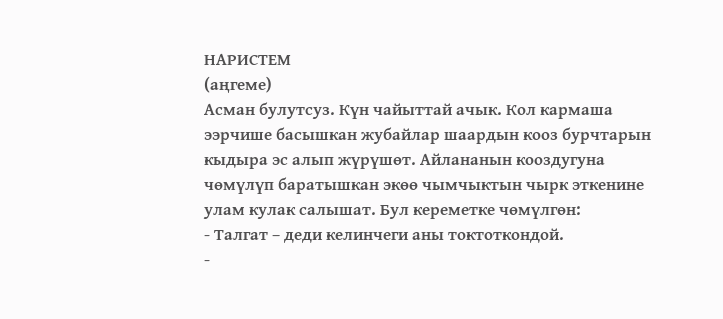НАРИСТЕМ
(аңгеме)
Асман булутсуз. Күн чайыттай ачык. Кол кармаша ээрчише басышкан жубайлар шаардын кооз бурчтарын кыдыра эс алып жүрүшөт. Айлананын кооздугуна чөмүлүп баратышкан экөө чымчыктын чырк эткенине улам кулак салышат. Бул кереметке чөмүлгөн:
- Талгат – деди келинчеги аны токтоткондой.
-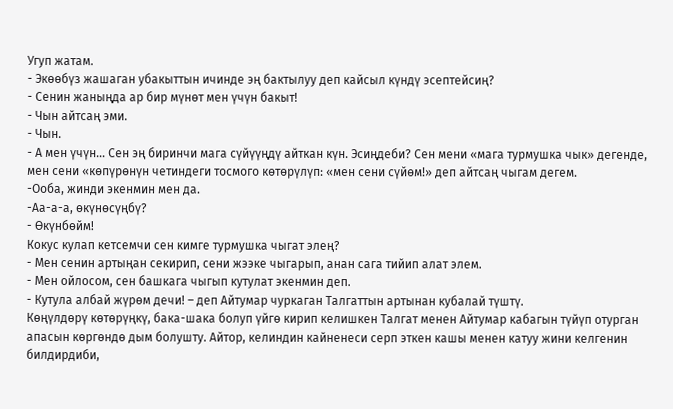Угуп жатам.
- Экөөбүз жашаган убакыттын ичинде эң бактылуу деп кайсыл күндү эсептейсиң?
- Сенин жаныңда ар бир мүнөт мен үчүн бакыт!
- Чын айтсаң эми.
- Чын.
- А мен үчүн… Сен эң биринчи мага сүйүүңдү айткан күн. Эсиңдеби? Сен мени «мага турмушка чык» дегенде, мен сени «көпүрөнүн четиндеги тосмого көтөрүлүп: «мен сени сүйөм!» деп айтсаң чыгам дегем.
-Ооба, жинди экенмин мен да.
-Аа-а-а, өкүнөсүңбү?
- Өкүнбөйм!
Кокус кулап кетсемчи сен кимге турмушка чыгат элең?
- Мен сенин артыңан секирип, сени жээке чыгарып, анан сага тийип алат элем.
- Мен ойлосом, сен башкага чыгып кутулат экенмин деп.
- Кутула албай жүрөм дечи! – деп Айтумар чуркаган Талгаттын артынан кубалай түштү.
Көңүлдөрү көтөрүңкү, бака-шака болуп үйгө кирип келишкен Талгат менен Айтумар кабагын түйүп отурган апасын көргөндө дым болушту. Айтор, келиндин кайненеси серп эткен кашы менен катуу жини келгенин билдирдиби,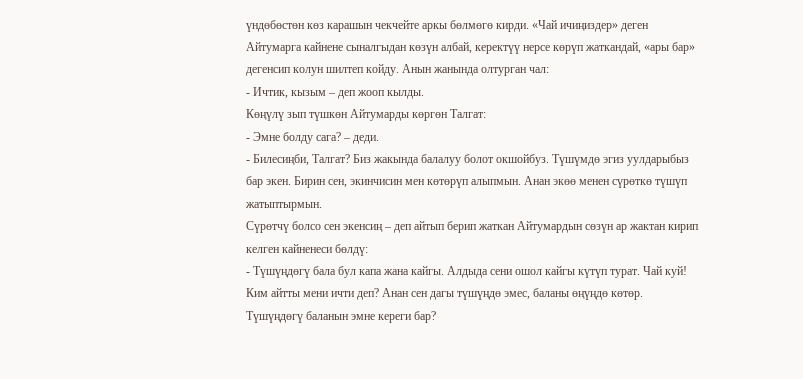үндөбөстөн көз карашын чекчейте аркы бөлмөгө кирди. «Чай ичиңиздер» деген Айтумарга кайнене сыналгыдан көзүн албай, керектүү нерсе көрүп жаткандай, «ары бар» дегенсип колун шилтеп койду. Анын жанында олтурган чал:
- Ичтик, кызым – деп жооп кылды.
Көңүлү зып түшкөн Айтумарды көргөн Талгат:
- Эмне болду сага? – деди.
- Билесиңби, Талгат? Биз жакында балалуу болот окшойбуз. Түшүмдө эгиз уулдарыбыз бар экен. Бирин сен, экинчисин мен көтөрүп алыпмын. Анан экөө менен сүрөткө түшүп жатыптырмын.
Сүрөтчү болсо сен экенсиң – деп айтып берип жаткан Айтумардын сөзүн ар жактан кирип келген кайненеси бөлдү:
- Түшүңдөгү бала бул капа жана кайгы. Алдыда сени ошол кайгы күтүп турат. Чай куй! Ким айтты мени ичти деп? Анан сен дагы түшүңдө эмес, баланы өңүңдө көтөр. Түшүңдөгү баланын эмне кереги бар?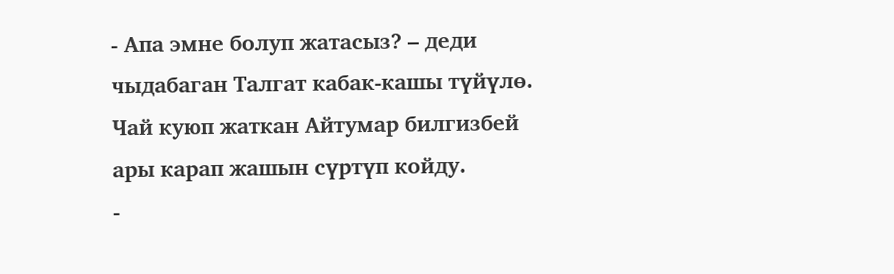- Апа эмне болуп жатасыз? – деди чыдабаган Талгат кабак-кашы түйүлө. Чай куюп жаткан Айтумар билгизбей ары карап жашын сүртүп койду.
-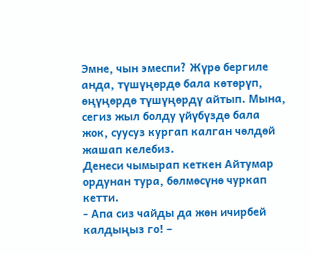Эмне, чын эмеспи? Жүрө бергиле анда, түшүңөрдө бала көтөрүп, өңүңөрдө түшүңөрдү айтып. Мына, сегиз жыл болду үйүбүздө бала жок, суусуз кургап калган чөлдөй жашап келебиз.
Денеси чымырап кеткен Айтумар ордунан тура, бөлмөсүнө чуркап кетти.
- Апа сиз чайды да жөн ичирбей калдыңыз го! –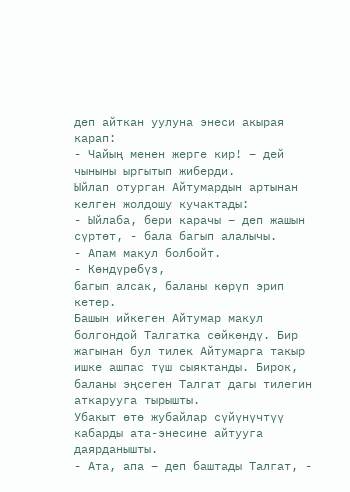деп айткан уулуна энеси акырая карап:
- Чайың менен жерге кир! – дей чыныны ыргытып жиберди.
Ыйлап отурган Айтумардын артынан келген жолдошу кучактады:
- Ыйлаба, бери карачы – деп жашын сүртөт, - бала багып алалычы.
- Апам макул болбойт.
- Көндүрөбүз,
багып алсак, баланы көрүп эрип кетер.
Башын ийкеген Айтумар макул болгондой Талгатка сөйкөндү. Бир жагынан бул тилек Айтумарга такыр ишке ашпас түш сыяктанды. Бирок, баланы эңсеген Талгат дагы тилегин аткарууга тырышты.
Убакыт өтө жубайлар сүйүнүчтүү кабарды ата-энесине айтууга даярданышты.
- Ата, апа – деп баштады Талгат, -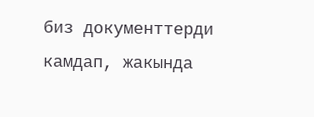биз документтерди камдап, жакында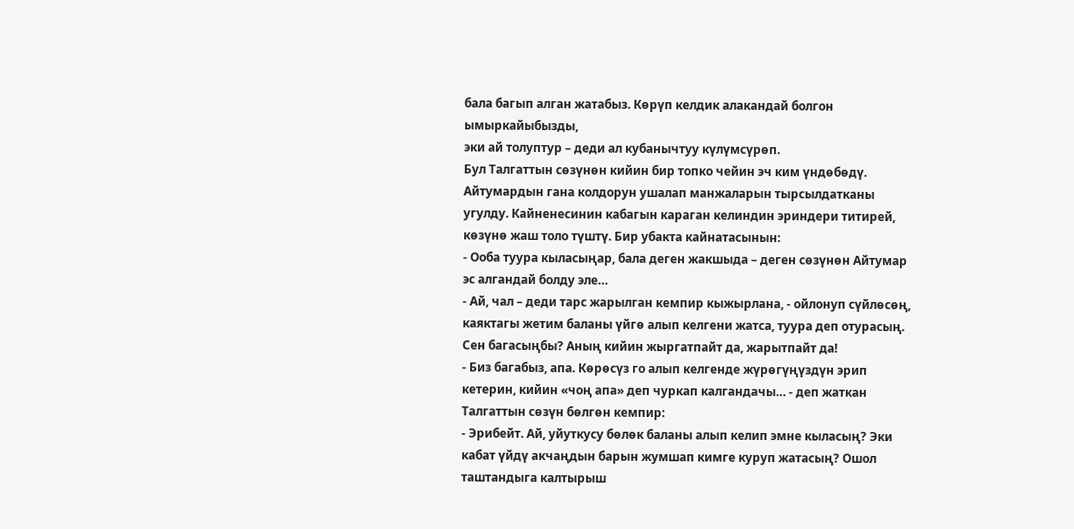бала багып алган жатабыз. Көрүп келдик алакандай болгон ымыркайыбызды,
эки ай толуптур – деди ал кубанычтуу күлүмсүрөп.
Бул Талгаттын сөзүнөн кийин бир топко чейин эч ким үндөбөдү. Айтумардын гана колдорун ушалап манжаларын тырсылдатканы угулду. Кайненесинин кабагын караган келиндин эриндери титирей, көзүнө жаш толо түштү. Бир убакта кайнатасынын:
- Ооба туура кыласыңар, бала деген жакшыда – деген сөзүнөн Айтумар эс алгандай болду эле…
- Ай, чал – деди тарс жарылган кемпир кыжырлана, - ойлонуп сүйлөсөң, каяктагы жетим баланы үйгө алып келгени жатса, туура деп отурасың. Сен багасыңбы? Аның кийин жыргатпайт да, жарытпайт да!
- Биз багабыз, апа. Көрөсүз го алып келгенде жүрөгүңүздүн эрип кетерин, кийин «чоң апа» деп чуркап калгандачы… - деп жаткан Талгаттын сөзүн бөлгөн кемпир:
- Эрибейт. Ай, уйуткусу бөлөк баланы алып келип эмне кыласың? Эки кабат үйдү акчаңдын барын жумшап кимге куруп жатасың? Ошол таштандыга калтырыш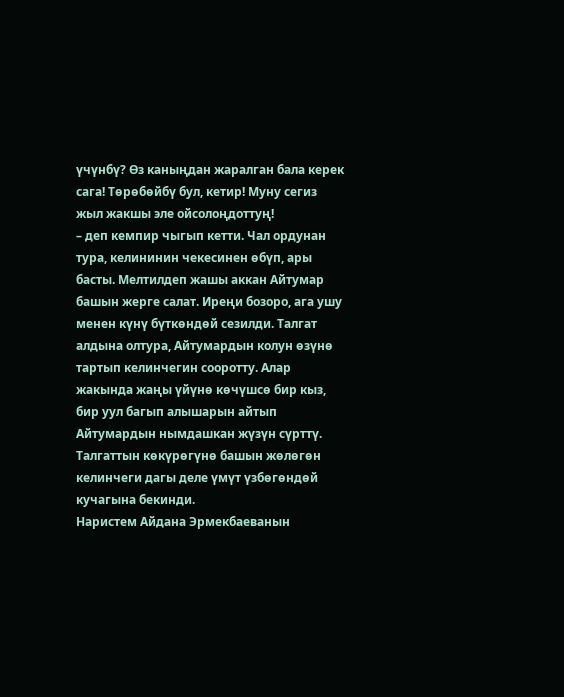үчүнбү? Өз каныңдан жаралган бала керек сага! Төрөбөйбү бул, кетир! Муну сегиз жыл жакшы эле ойсолоңдоттуң!
– деп кемпир чыгып кетти. Чал ордунан тура, келининин чекесинен өбүп, ары басты. Мелтилдеп жашы аккан Айтумар башын жерге салат. Иреңи бозоро, ага ушу менен күнү бүткөндөй сезилди. Талгат алдына олтура, Айтумардын колун өзүнө тартып келинчегин сооротту. Алар жакында жаңы үйүнө көчүшсө бир кыз, бир уул багып алышарын айтып Айтумардын нымдашкан жүзүн сүрттү. Талгаттын көкүрөгүнө башын жөлөгөн келинчеги дагы деле үмүт үзбөгөндөй кучагына бекинди.
Наристем Айдана Эрмекбаеванын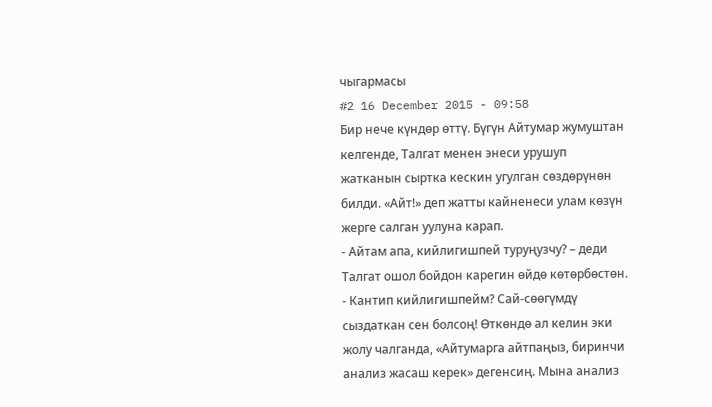чыгармасы
#2 16 December 2015 - 09:58
Бир нече күндөр өттү. Бүгүн Айтумар жумуштан келгенде, Талгат менен энеси урушуп жатканын сыртка кескин угулган сөздөрүнөн билди. «Айт!» деп жатты кайненеси улам көзүн жерге салган уулуна карап.
- Айтам апа, кийлигишпей туруңузчу? – деди Талгат ошол бойдон карегин өйдө көтөрбөстөн.
- Кантип кийлигишпейм? Сай-сөөгүмдү сыздаткан сен болсоң! Өткөндө ал келин эки жолу чалганда, «Айтумарга айтпаңыз, биринчи анализ жасаш керек» дегенсиң. Мына анализ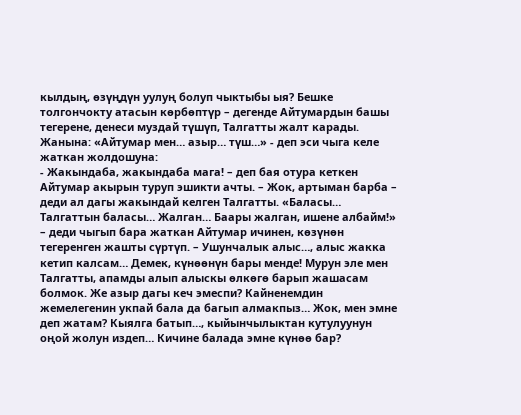кылдың, өзүңдүн уулуң болуп чыктыбы ыя? Бешке толгончокту атасын көрбөптүр – дегенде Айтумардын башы тегерене, денеси муздай түшүп, Талгатты жалт карады. Жанына: «Айтумар мен… азыр… түш…» - деп эси чыга келе жаткан жолдошуна:
- Жакындаба, жакындаба мага! – деп бая отура кеткен Айтумар акырын туруп эшикти ачты. – Жок, артыман барба – деди ал дагы жакындай келген Талгатты. «Баласы… Талгаттын баласы… Жалган… Баары жалган, ишене албайм!» – деди чыгып бара жаткан Айтумар ичинен, көзүнөн тегеренген жашты сүртүп. – Ушунчалык алыс…, алыс жакка кетип калсам… Демек, күнөөнүн бары менде! Мурун эле мен Талгатты, апамды алып алыскы өлкөгө барып жашасам болмок. Же азыр дагы кеч эмеспи? Кайненемдин жемелегенин укпай бала да багып алмакпыз… Жок, мен эмне деп жатам? Кыялга батып…, кыйынчылыктан кутулуунун оңой жолун издеп… Кичине балада эмне күнөө бар?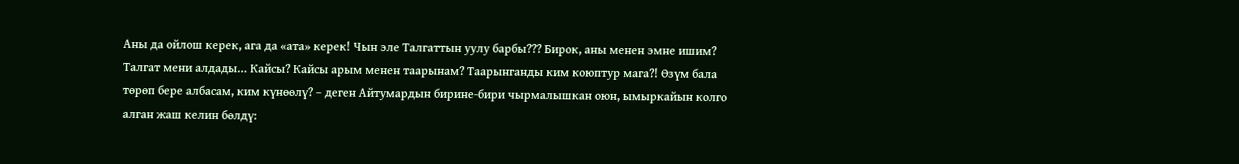Аны да ойлош керек, ага да «ата» керек! Чын эле Талгаттын уулу барбы??? Бирок, аны менен эмне ишим? Талгат мени алдады… Кайсы? Кайсы арым менен таарынам? Таарынганды ким коюптур мага?! Өзүм бала төрөп бере албасам, ким күнөөлү? – деген Айтумардын бирине-бири чырмалышкан оюн, ымыркайын колго алган жаш келин бөлдү: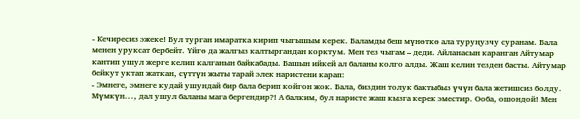- Кечиресиз эжеке! Бул турган имаратка кирип чыгышым керек. Баламды беш мүнөткө ала туруңузчу суранам. Бала менен уруксат бербейт. Үйгө да жалгыз калтыргандан корктум. Мен тез чыгам – деди. Айланасын каранган Айтумар кантип ушул жерге келип калганын байкабады. Башын ийкей ал баланы колго алды. Жаш келин тезден басты. Айтумар бейкут уктап жаткан, сүттүн жыты тарай элек наристени карап:
- Эмнеге, эмнеге кудай ушундай бир бала берип койгон жок. Бала, биздин толук бактыбыз үчүн бала жетишсиз болду. Мүмкүн..., дал ушул баланы мага бергендир?! А балким, бул наристе жаш кызга керек эместир. Ооба, ошондой! Мен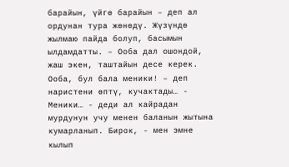барайын, үйгө барайын – деп ал ордунан тура жөнөдү. Жүзүндө жылмаю пайда болуп, басымын ылдамдатты. – Ооба дал ошондой, жаш экен, таштайын десе керек. Ооба, бул бала меники! – деп наристени өптү, кучактады… - Меники… - деди ал кайрадан мурдунун учу менен баланын жытына кумарланып. Бирок, - мен эмне кылып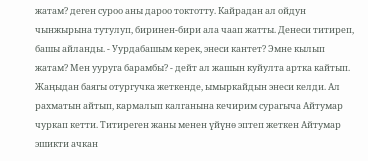жатам? деген суроо аны дароо токтотту. Кайрадан ал ойдун чынжырына тутулуп, биринен-бири ала чаап жатты. Денеси титиреп, башы айланды. - Уурдабашым керек, энеси кантет? Эмне кылып жатам? Мен ууруга барамбы? - дейт ал жашын куйулта артка кайтып. Жаңыдан баягы отургучка жеткенде, ымыркайдын энеси келди. Ал рахматын айтып, кармалып калганына кечирим сурагыча Айтумар чуркап кетти. Титиреген жаны менен үйүнө эптеп жеткен Айтумар эшикти ачкан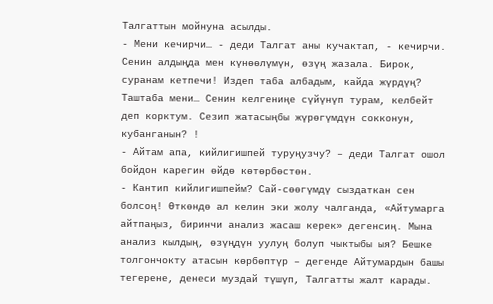Талгаттын мойнуна асылды.
- Мени кечирчи… - деди Талгат аны кучактап, - кечирчи. Сенин алдыңда мен күнөөлүмүн, өзүң жазала. Бирок, суранам кетпечи! Издеп таба албадым, кайда жүрдүң? Таштаба мени… Сенин келгениңе сүйүнүп турам, келбейт деп корктум. Сезип жатасыңбы жүрөгүмдүн сокконун, кубанганын? !
- Айтам апа, кийлигишпей туруңузчу? – деди Талгат ошол бойдон карегин өйдө көтөрбөстөн.
- Кантип кийлигишпейм? Сай-сөөгүмдү сыздаткан сен болсоң! Өткөндө ал келин эки жолу чалганда, «Айтумарга айтпаңыз, биринчи анализ жасаш керек» дегенсиң. Мына анализ кылдың, өзүңдүн уулуң болуп чыктыбы ыя? Бешке толгончокту атасын көрбөптүр – дегенде Айтумардын башы тегерене, денеси муздай түшүп, Талгатты жалт карады.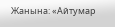Жанына: «Айтумар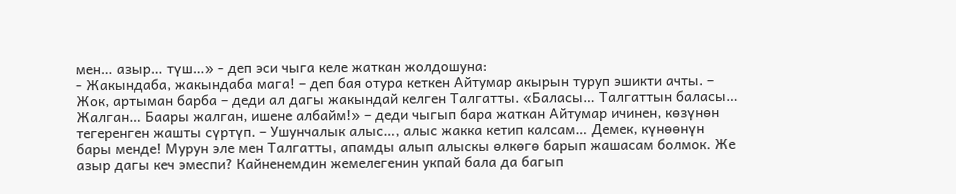мен… азыр… түш…» - деп эси чыга келе жаткан жолдошуна:
- Жакындаба, жакындаба мага! – деп бая отура кеткен Айтумар акырын туруп эшикти ачты. – Жок, артыман барба – деди ал дагы жакындай келген Талгатты. «Баласы… Талгаттын баласы… Жалган… Баары жалган, ишене албайм!» – деди чыгып бара жаткан Айтумар ичинен, көзүнөн тегеренген жашты сүртүп. – Ушунчалык алыс…, алыс жакка кетип калсам… Демек, күнөөнүн бары менде! Мурун эле мен Талгатты, апамды алып алыскы өлкөгө барып жашасам болмок. Же азыр дагы кеч эмеспи? Кайненемдин жемелегенин укпай бала да багып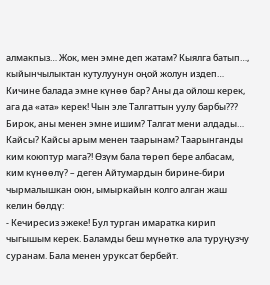алмакпыз… Жок, мен эмне деп жатам? Кыялга батып…, кыйынчылыктан кутулуунун оңой жолун издеп… Кичине балада эмне күнөө бар? Аны да ойлош керек, ага да «ата» керек! Чын эле Талгаттын уулу барбы??? Бирок, аны менен эмне ишим? Талгат мени алдады… Кайсы? Кайсы арым менен таарынам? Таарынганды ким коюптур мага?! Өзүм бала төрөп бере албасам, ким күнөөлү? – деген Айтумардын бирине-бири чырмалышкан оюн, ымыркайын колго алган жаш келин бөлдү:
- Кечиресиз эжеке! Бул турган имаратка кирип чыгышым керек. Баламды беш мүнөткө ала туруңузчу суранам. Бала менен уруксат бербейт.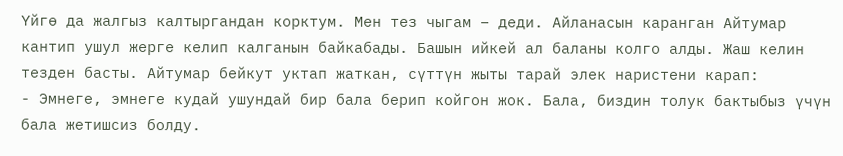Үйгө да жалгыз калтыргандан корктум. Мен тез чыгам – деди. Айланасын каранган Айтумар кантип ушул жерге келип калганын байкабады. Башын ийкей ал баланы колго алды. Жаш келин тезден басты. Айтумар бейкут уктап жаткан, сүттүн жыты тарай элек наристени карап:
- Эмнеге, эмнеге кудай ушундай бир бала берип койгон жок. Бала, биздин толук бактыбыз үчүн бала жетишсиз болду.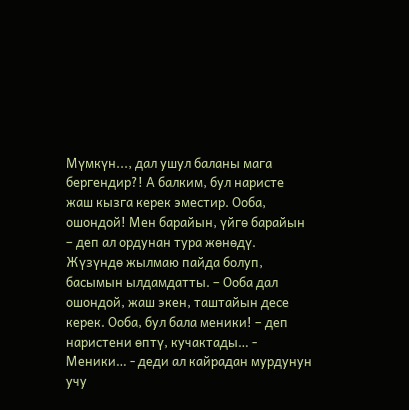Мүмкүн..., дал ушул баланы мага бергендир?! А балким, бул наристе жаш кызга керек эместир. Ооба, ошондой! Мен барайын, үйгө барайын – деп ал ордунан тура жөнөдү. Жүзүндө жылмаю пайда болуп, басымын ылдамдатты. – Ооба дал ошондой, жаш экен, таштайын десе керек. Ооба, бул бала меники! – деп наристени өптү, кучактады… - Меники… - деди ал кайрадан мурдунун учу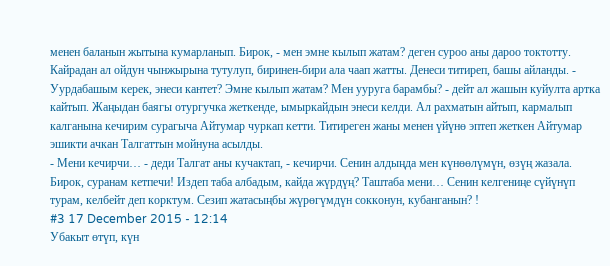менен баланын жытына кумарланып. Бирок, - мен эмне кылып жатам? деген суроо аны дароо токтотту. Кайрадан ал ойдун чынжырына тутулуп, биринен-бири ала чаап жатты. Денеси титиреп, башы айланды. - Уурдабашым керек, энеси кантет? Эмне кылып жатам? Мен ууруга барамбы? - дейт ал жашын куйулта артка кайтып. Жаңыдан баягы отургучка жеткенде, ымыркайдын энеси келди. Ал рахматын айтып, кармалып калганына кечирим сурагыча Айтумар чуркап кетти. Титиреген жаны менен үйүнө эптеп жеткен Айтумар эшикти ачкан Талгаттын мойнуна асылды.
- Мени кечирчи… - деди Талгат аны кучактап, - кечирчи. Сенин алдыңда мен күнөөлүмүн, өзүң жазала. Бирок, суранам кетпечи! Издеп таба албадым, кайда жүрдүң? Таштаба мени… Сенин келгениңе сүйүнүп турам, келбейт деп корктум. Сезип жатасыңбы жүрөгүмдүн сокконун, кубанганын? !
#3 17 December 2015 - 12:14
Убакыт өтүп, күн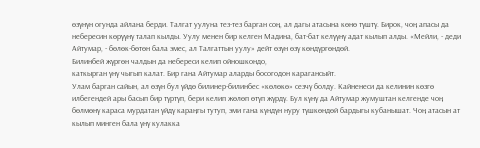өзүнүн огунда айлана берди. Талгат уулуна тез-тез барган соң, ал дагы атасына көнө түштү. Бирок, чоң апасы да небересин көрүүнү талап кылды. Уулу менен бир келген Мадина, бат-бат келүүнү адат кылып алды. «Мейли, - деди Айтумар, - бөлөк-бөтөн бала эмес, ал Талгаттын уулу» дейт өзүн өзү көндүргөндөй.
Билинбей жүргөн чалдын да небереси келип ойношкондо,
каткырган үнү чыгып калат. Бир гана Айтумар аларды босогодон карагансыйт.
Улам барган сайын, ал өзүн бул үйдө билинер-билинбес «көлөкө» сезчү болду. Кайненеси да келинин көзгө илбегендей ары басып бир түртүп, бери келип жөлөп өтүп жүрдү. Бул күнү да Айтумар жумуштан келгенде чоң бөлмөнү караса мурдатан үйдү караңгы тутуп, эми гана күндүн нуру түшкөндөй бардыгы кубанышат. Чоң атасын ат кылып минген бала үнү кулакка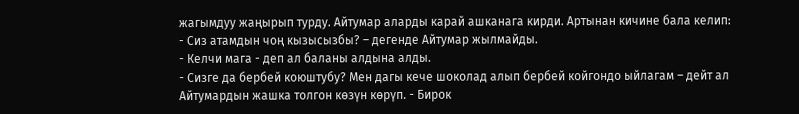жагымдуу жаңырып турду. Айтумар аларды карай ашканага кирди. Артынан кичине бала келип:
- Сиз атамдын чоң кызысызбы? – дегенде Айтумар жылмайды.
- Келчи мага - деп ал баланы алдына алды.
- Сизге да бербей коюштубу? Мен дагы кече шоколад алып бербей койгондо ыйлагам – дейт ал Айтумардын жашка толгон көзүн көрүп. - Бирок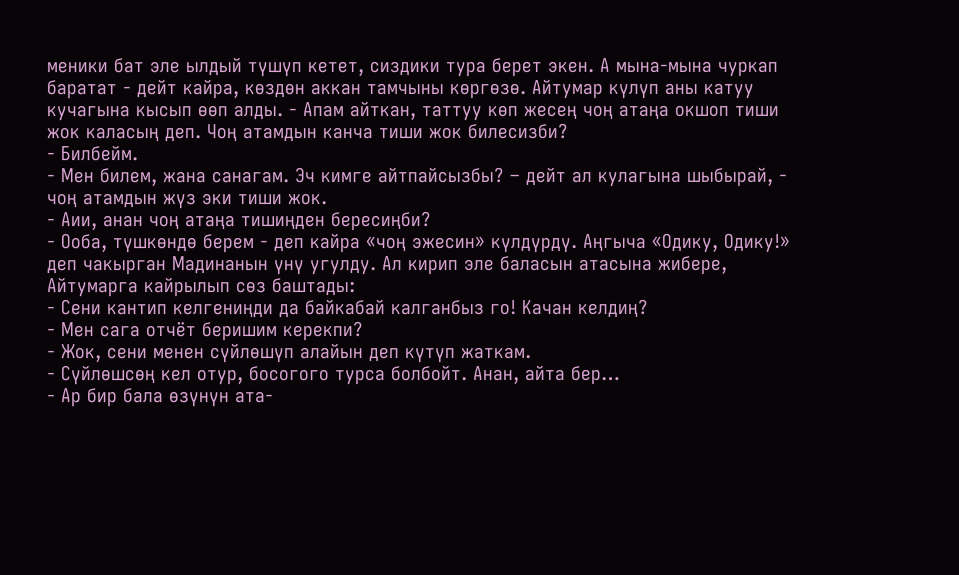меники бат эле ылдый түшүп кетет, сиздики тура берет экен. А мына-мына чуркап баратат - дейт кайра, көздөн аккан тамчыны көргөзө. Айтумар күлүп аны катуу кучагына кысып өөп алды. - Апам айткан, таттуу көп жесең чоң атаңа окшоп тиши жок каласың деп. Чоң атамдын канча тиши жок билесизби?
- Билбейм.
- Мен билем, жана санагам. Эч кимге айтпайсызбы? – дейт ал кулагына шыбырай, - чоң атамдын жүз эки тиши жок.
- Аии, анан чоң атаңа тишиңден бересиңби?
- Ооба, түшкөндө берем - деп кайра «чоң эжесин» күлдүрдү. Аңгыча «Одику, Одику!» деп чакырган Мадинанын үнү угулду. Ал кирип эле баласын атасына жибере, Айтумарга кайрылып сөз баштады:
- Сени кантип келгениңди да байкабай калганбыз го! Качан келдиң?
- Мен сага отчёт беришим керекпи?
- Жок, сени менен сүйлөшүп алайын деп күтүп жаткам.
- Сүйлөшсөң кел отур, босогого турса болбойт. Анан, айта бер…
- Ар бир бала өзүнүн ата-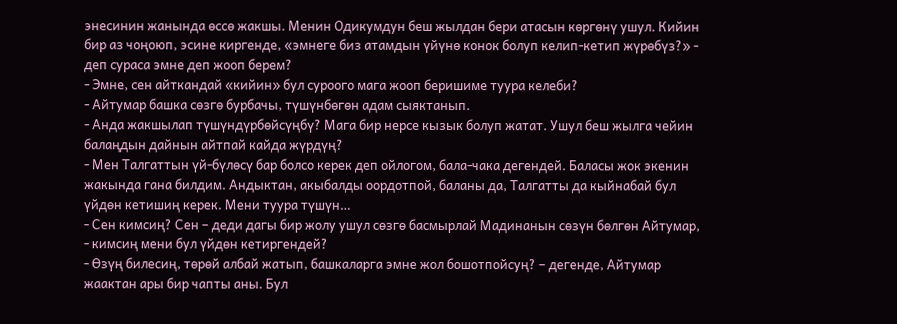энесинин жанында өссө жакшы. Менин Одикумдун беш жылдан бери атасын көргөнү ушул. Кийин бир аз чоңоюп, эсине киргенде, «эмнеге биз атамдын үйүнө конок болуп келип-кетип жүрөбүз?» - деп сураса эмне деп жооп берем?
- Эмне, сен айткандай «кийин» бул суроого мага жооп беришиме туура келеби?
- Айтумар башка сөзгө бурбачы, түшүнбөгөн адам сыяктанып.
- Анда жакшылап түшүндүрбөйсүңбү? Мага бир нерсе кызык болуп жатат. Ушул беш жылга чейин балаңдын дайнын айтпай кайда жүрдүң?
- Мен Талгаттын үй-бүлөсү бар болсо керек деп ойлогом, бала-чака дегендей. Баласы жок экенин жакында гана билдим. Андыктан, акыбалды оордотпой, баланы да, Талгатты да кыйнабай бул үйдөн кетишиң керек. Мени туура түшүн…
- Сен кимсиң? Сен – деди дагы бир жолу ушул сөзгө басмырлай Мадинанын сөзүн бөлгөн Айтумар, - кимсиң мени бул үйдөн кетиргендей?
- Өзүң билесиң, төрөй албай жатып, башкаларга эмне жол бошотпойсуң? – дегенде, Айтумар жаактан ары бир чапты аны. Бул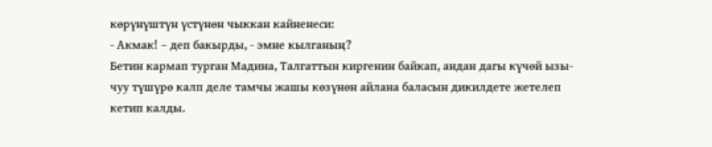көрүнүштүн үстүнөн чыккан кайненеси:
- Акмак! – деп бакырды, - эмне кылганың?
Бетин кармап турган Мадина, Талгаттын киргенин байкап, андан дагы күчөй ызы-чуу түшүрө калп деле тамчы жашы көзүнөн айлана баласын дикилдете жетелеп кетип калды.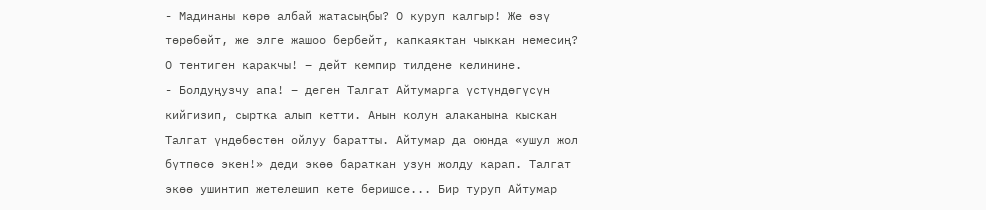- Мадинаны көрө албай жатасыңбы? О куруп калгыр! Же өзү төрөбөйт, же элге жашоо бербейт, капкаяктан чыккан немесиң? О тентиген каракчы! – дейт кемпир тилдене келинине.
- Болдуңузчу апа! – деген Талгат Айтумарга үстүндөгүсүн кийгизип, сыртка алып кетти. Анын колун алаканына кыскан Талгат үндөбөстөн ойлуу баратты. Айтумар да оюнда «ушул жол бүтпөсө экен!» деди экөө бараткан узун жолду карап. Талгат экөө ушинтип жетелешип кете беришсе... Бир туруп Айтумар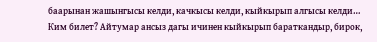баарынан жашынгысы келди, качкысы келди, кыйкырып алгысы келди… Ким билет? Айтумар ансыз дагы ичинен кыйкырып бараткандыр, бирок,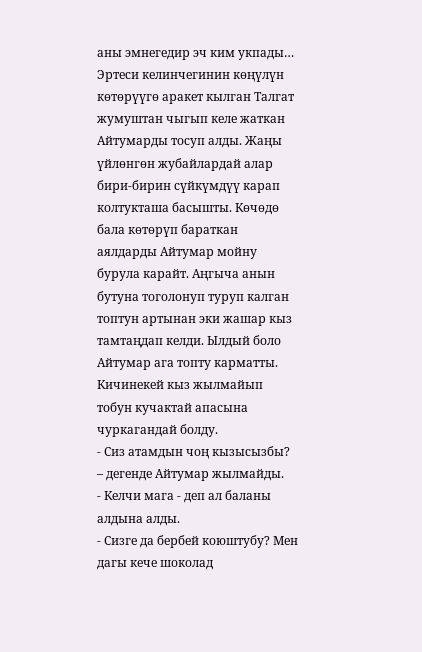аны эмнегедир эч ким укпады…
Эртеси келинчегинин көңүлүн көтөрүүгө аракет кылган Талгат жумуштан чыгып келе жаткан Айтумарды тосуп алды. Жаңы үйлөнгөн жубайлардай алар бири-бирин сүйкүмдүү карап колтукташа басышты. Көчөдө бала көтөрүп бараткан аялдарды Айтумар мойну бурула карайт. Аңгыча анын бутуна тоголонуп туруп калган топтун артынан эки жашар кыз тамтаңдап келди. Ылдый боло Айтумар ага топту карматты. Кичинекей кыз жылмайып тобун кучактай апасына чуркагандай болду.
- Сиз атамдын чоң кызысызбы? – дегенде Айтумар жылмайды.
- Келчи мага - деп ал баланы алдына алды.
- Сизге да бербей коюштубу? Мен дагы кече шоколад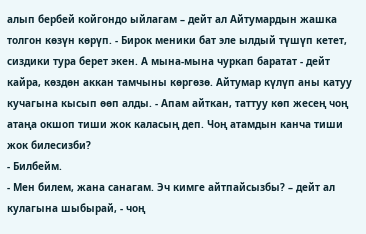алып бербей койгондо ыйлагам – дейт ал Айтумардын жашка толгон көзүн көрүп. - Бирок меники бат эле ылдый түшүп кетет, сиздики тура берет экен. А мына-мына чуркап баратат - дейт кайра, көздөн аккан тамчыны көргөзө. Айтумар күлүп аны катуу кучагына кысып өөп алды. - Апам айткан, таттуу көп жесең чоң атаңа окшоп тиши жок каласың деп. Чоң атамдын канча тиши жок билесизби?
- Билбейм.
- Мен билем, жана санагам. Эч кимге айтпайсызбы? – дейт ал кулагына шыбырай, - чоң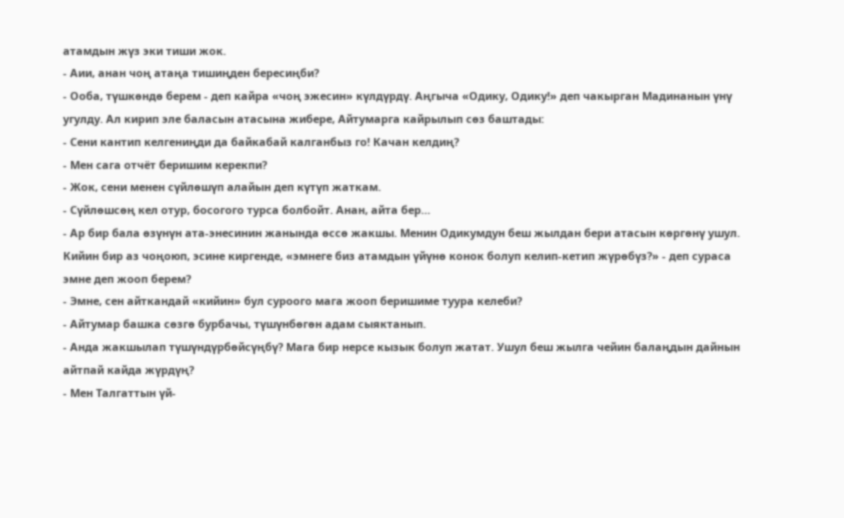атамдын жүз эки тиши жок.
- Аии, анан чоң атаңа тишиңден бересиңби?
- Ооба, түшкөндө берем - деп кайра «чоң эжесин» күлдүрдү. Аңгыча «Одику, Одику!» деп чакырган Мадинанын үнү угулду. Ал кирип эле баласын атасына жибере, Айтумарга кайрылып сөз баштады:
- Сени кантип келгениңди да байкабай калганбыз го! Качан келдиң?
- Мен сага отчёт беришим керекпи?
- Жок, сени менен сүйлөшүп алайын деп күтүп жаткам.
- Сүйлөшсөң кел отур, босогого турса болбойт. Анан, айта бер…
- Ар бир бала өзүнүн ата-энесинин жанында өссө жакшы. Менин Одикумдун беш жылдан бери атасын көргөнү ушул. Кийин бир аз чоңоюп, эсине киргенде, «эмнеге биз атамдын үйүнө конок болуп келип-кетип жүрөбүз?» - деп сураса эмне деп жооп берем?
- Эмне, сен айткандай «кийин» бул суроого мага жооп беришиме туура келеби?
- Айтумар башка сөзгө бурбачы, түшүнбөгөн адам сыяктанып.
- Анда жакшылап түшүндүрбөйсүңбү? Мага бир нерсе кызык болуп жатат. Ушул беш жылга чейин балаңдын дайнын айтпай кайда жүрдүң?
- Мен Талгаттын үй-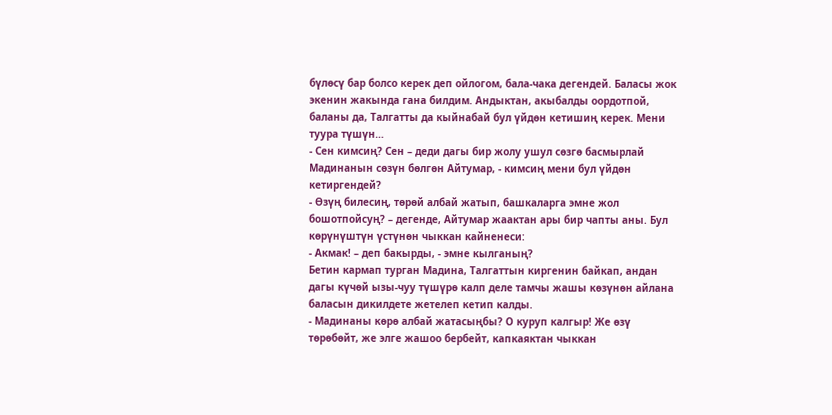бүлөсү бар болсо керек деп ойлогом, бала-чака дегендей. Баласы жок экенин жакында гана билдим. Андыктан, акыбалды оордотпой, баланы да, Талгатты да кыйнабай бул үйдөн кетишиң керек. Мени туура түшүн…
- Сен кимсиң? Сен – деди дагы бир жолу ушул сөзгө басмырлай Мадинанын сөзүн бөлгөн Айтумар, - кимсиң мени бул үйдөн кетиргендей?
- Өзүң билесиң, төрөй албай жатып, башкаларга эмне жол бошотпойсуң? – дегенде, Айтумар жаактан ары бир чапты аны. Бул көрүнүштүн үстүнөн чыккан кайненеси:
- Акмак! – деп бакырды, - эмне кылганың?
Бетин кармап турган Мадина, Талгаттын киргенин байкап, андан дагы күчөй ызы-чуу түшүрө калп деле тамчы жашы көзүнөн айлана баласын дикилдете жетелеп кетип калды.
- Мадинаны көрө албай жатасыңбы? О куруп калгыр! Же өзү төрөбөйт, же элге жашоо бербейт, капкаяктан чыккан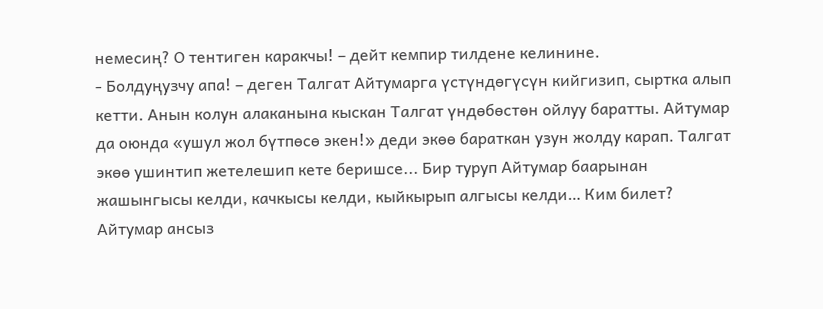немесиң? О тентиген каракчы! – дейт кемпир тилдене келинине.
- Болдуңузчу апа! – деген Талгат Айтумарга үстүндөгүсүн кийгизип, сыртка алып кетти. Анын колун алаканына кыскан Талгат үндөбөстөн ойлуу баратты. Айтумар да оюнда «ушул жол бүтпөсө экен!» деди экөө бараткан узун жолду карап. Талгат экөө ушинтип жетелешип кете беришсе... Бир туруп Айтумар баарынан жашынгысы келди, качкысы келди, кыйкырып алгысы келди… Ким билет? Айтумар ансыз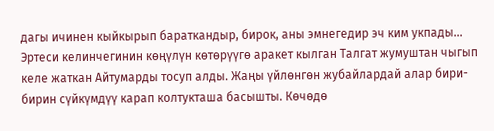дагы ичинен кыйкырып бараткандыр, бирок, аны эмнегедир эч ким укпады…
Эртеси келинчегинин көңүлүн көтөрүүгө аракет кылган Талгат жумуштан чыгып келе жаткан Айтумарды тосуп алды. Жаңы үйлөнгөн жубайлардай алар бири-бирин сүйкүмдүү карап колтукташа басышты. Көчөдө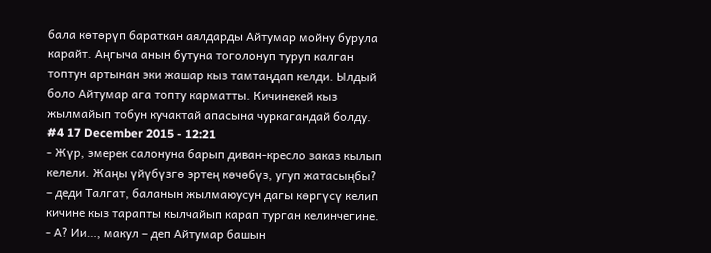бала көтөрүп бараткан аялдарды Айтумар мойну бурула карайт. Аңгыча анын бутуна тоголонуп туруп калган топтун артынан эки жашар кыз тамтаңдап келди. Ылдый боло Айтумар ага топту карматты. Кичинекей кыз жылмайып тобун кучактай апасына чуркагандай болду.
#4 17 December 2015 - 12:21
- Жүр, эмерек салонуна барып диван-кресло заказ кылып келели. Жаңы үйүбүзгө эртең көчөбүз, угуп жатасыңбы? – деди Талгат, баланын жылмаюусун дагы көргүсү келип кичине кыз тарапты кылчайып карап турган келинчегине.
- А? Ии…, макул – деп Айтумар башын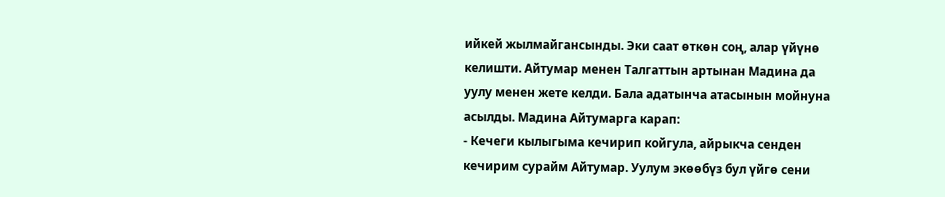ийкей жылмайгансынды. Эки саат өткөн соң, алар үйүнө келишти. Айтумар менен Талгаттын артынан Мадина да уулу менен жете келди. Бала адатынча атасынын мойнуна асылды. Мадина Айтумарга карап:
- Кечеги кылыгыма кечирип койгула, айрыкча сенден кечирим сурайм Айтумар. Уулум экөөбүз бул үйгө сени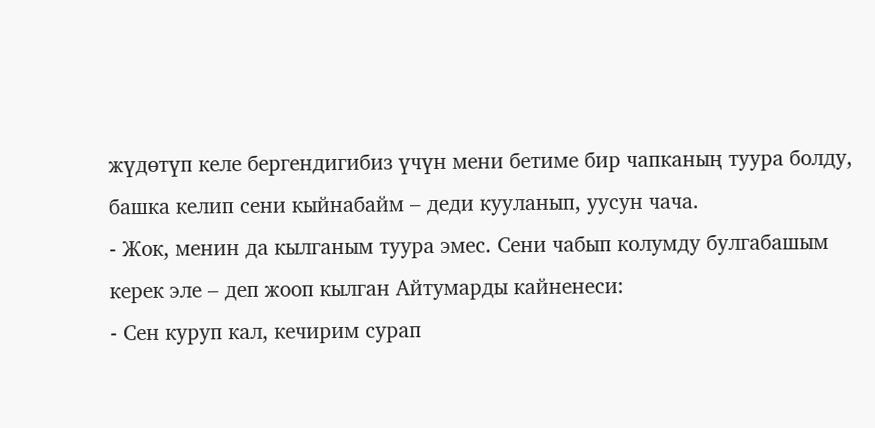жүдөтүп келе бергендигибиз үчүн мени бетиме бир чапканың туура болду, башка келип сени кыйнабайм – деди кууланып, уусун чача.
- Жок, менин да кылганым туура эмес. Сени чабып колумду булгабашым керек эле – деп жооп кылган Айтумарды кайненеси:
- Сен куруп кал, кечирим сурап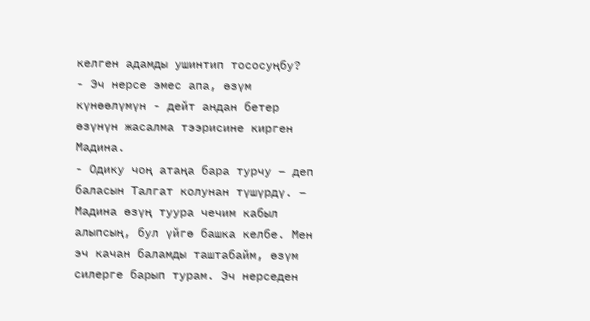келген адамды ушинтип тососуңбу?
- Эч нерсе эмес апа, өзүм күнөөлүмүн - дейт андан бетер өзүнүн жасалма тээрисине кирген Мадина.
- Одику чоң атаңа бара турчу – деп баласын Талгат колунан түшүрдү. – Мадина өзүң туура чечим кабыл алыпсың, бул үйгө башка келбе. Мен эч качан баламды таштабайм, өзүм силерге барып турам. Эч нерседен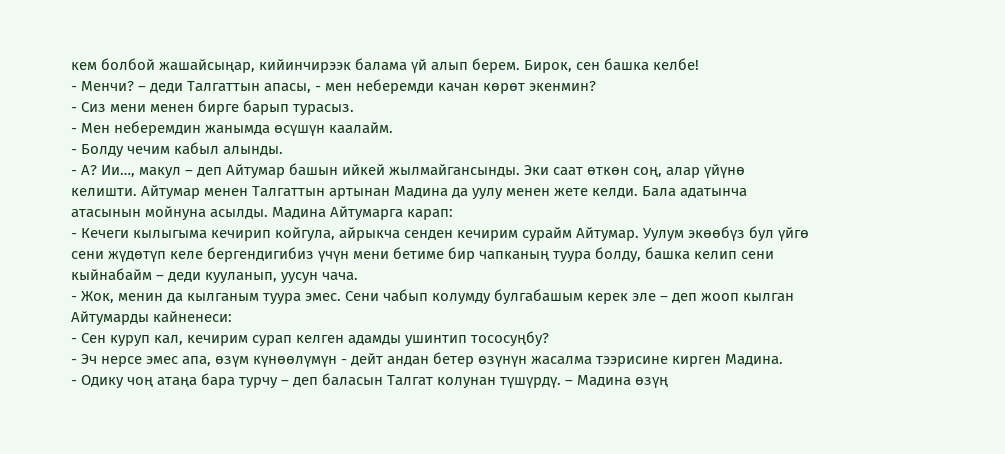кем болбой жашайсыңар, кийинчирээк балама үй алып берем. Бирок, сен башка келбе!
- Менчи? – деди Талгаттын апасы, - мен неберемди качан көрөт экенмин?
- Сиз мени менен бирге барып турасыз.
- Мен неберемдин жанымда өсүшүн каалайм.
- Болду чечим кабыл алынды.
- А? Ии…, макул – деп Айтумар башын ийкей жылмайгансынды. Эки саат өткөн соң, алар үйүнө келишти. Айтумар менен Талгаттын артынан Мадина да уулу менен жете келди. Бала адатынча атасынын мойнуна асылды. Мадина Айтумарга карап:
- Кечеги кылыгыма кечирип койгула, айрыкча сенден кечирим сурайм Айтумар. Уулум экөөбүз бул үйгө сени жүдөтүп келе бергендигибиз үчүн мени бетиме бир чапканың туура болду, башка келип сени кыйнабайм – деди кууланып, уусун чача.
- Жок, менин да кылганым туура эмес. Сени чабып колумду булгабашым керек эле – деп жооп кылган Айтумарды кайненеси:
- Сен куруп кал, кечирим сурап келген адамды ушинтип тососуңбу?
- Эч нерсе эмес апа, өзүм күнөөлүмүн - дейт андан бетер өзүнүн жасалма тээрисине кирген Мадина.
- Одику чоң атаңа бара турчу – деп баласын Талгат колунан түшүрдү. – Мадина өзүң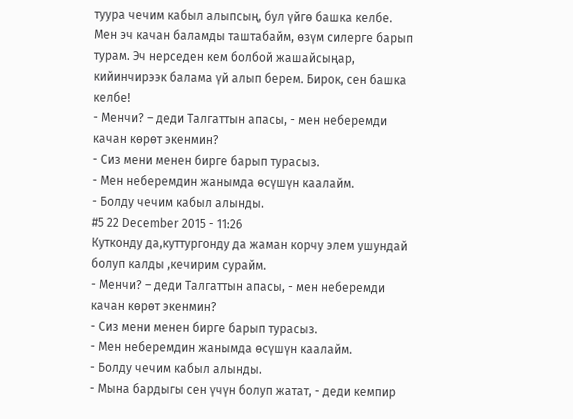туура чечим кабыл алыпсың, бул үйгө башка келбе. Мен эч качан баламды таштабайм, өзүм силерге барып турам. Эч нерседен кем болбой жашайсыңар, кийинчирээк балама үй алып берем. Бирок, сен башка келбе!
- Менчи? – деди Талгаттын апасы, - мен неберемди качан көрөт экенмин?
- Сиз мени менен бирге барып турасыз.
- Мен неберемдин жанымда өсүшүн каалайм.
- Болду чечим кабыл алынды.
#5 22 December 2015 - 11:26
Кутконду да,куттургонду да жаман корчу элем ушундай болуп калды ,кечирим сурайм.
- Менчи? – деди Талгаттын апасы, - мен неберемди качан көрөт экенмин?
- Сиз мени менен бирге барып турасыз.
- Мен неберемдин жанымда өсүшүн каалайм.
- Болду чечим кабыл алынды.
- Мына бардыгы сен үчүн болуп жатат, - деди кемпир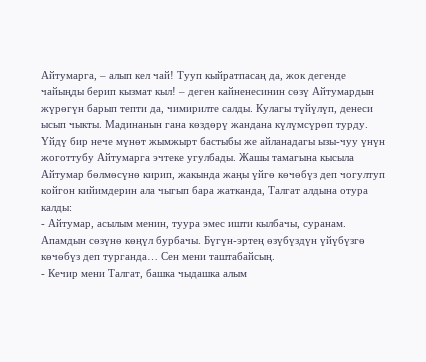Айтумарга, – алып кел чай! Тууп кыйратпасаң да, жок дегенде чайыңды берип кызмат кыл! – деген кайненесинин сөзү Айтумардын жүрөгүн барып тепти да, чимирилте салды. Кулагы түйүлүп, денеси ысып чыкты. Мадинанын гана көздөрү жандана күлүмсүрөп турду. Үйдү бир нече мүнөт жымжырт бастыбы же айланадагы ызы-чуу үнүн жоготтубу Айтумарга эчтеке угулбады. Жашы тамагына кысыла Айтумар бөлмөсүнө кирип, жакында жаңы үйгө көчөбүз деп чогултуп койгон кийимдерин ала чыгып бара жатканда, Талгат алдына отура калды:
- Айтумар, асылым менин, туура эмес ишти кылбачы, суранам. Апамдын сөзүнө көңүл бурбачы. Бүгүн-эртең өзүбүздүн үйүбүзгө көчөбүз деп турганда… Сен мени таштабайсың.
- Кечир мени Талгат, башка чыдашка алым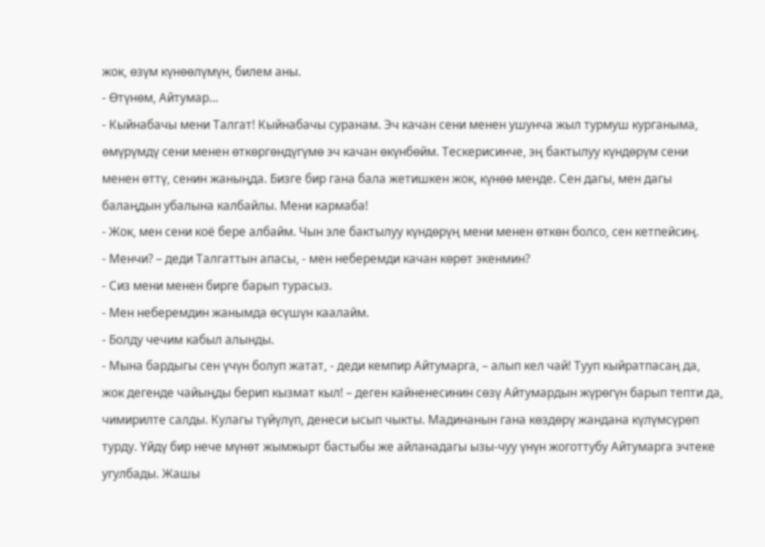жок, өзүм күнөөлүмүн, билем аны.
- Өтүнөм, Айтумар…
- Кыйнабачы мени Талгат! Кыйнабачы суранам. Эч качан сени менен ушунча жыл турмуш курганыма, өмүрүмдү сени менен өткөргөндүгүмө эч качан өкүнбөйм. Тескерисинче, эң бактылуу күндөрүм сени менен өттү, сенин жаныңда. Бизге бир гана бала жетишкен жок, күнөө менде. Сен дагы, мен дагы балаңдын убалына калбайлы. Мени кармаба!
- Жок, мен сени коё бере албайм. Чын эле бактылуу күндөрүң мени менен өткөн болсо, сен кетпейсиң.
- Менчи? – деди Талгаттын апасы, - мен неберемди качан көрөт экенмин?
- Сиз мени менен бирге барып турасыз.
- Мен неберемдин жанымда өсүшүн каалайм.
- Болду чечим кабыл алынды.
- Мына бардыгы сен үчүн болуп жатат, - деди кемпир Айтумарга, – алып кел чай! Тууп кыйратпасаң да, жок дегенде чайыңды берип кызмат кыл! – деген кайненесинин сөзү Айтумардын жүрөгүн барып тепти да, чимирилте салды. Кулагы түйүлүп, денеси ысып чыкты. Мадинанын гана көздөрү жандана күлүмсүрөп турду. Үйдү бир нече мүнөт жымжырт бастыбы же айланадагы ызы-чуу үнүн жоготтубу Айтумарга эчтеке угулбады. Жашы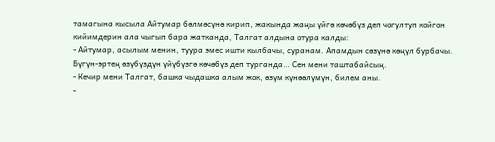тамагына кысыла Айтумар бөлмөсүнө кирип, жакында жаңы үйгө көчөбүз деп чогултуп койгон кийимдерин ала чыгып бара жатканда, Талгат алдына отура калды:
- Айтумар, асылым менин, туура эмес ишти кылбачы, суранам. Апамдын сөзүнө көңүл бурбачы. Бүгүн-эртең өзүбүздүн үйүбүзгө көчөбүз деп турганда… Сен мени таштабайсың.
- Кечир мени Талгат, башка чыдашка алым жок, өзүм күнөөлүмүн, билем аны.
-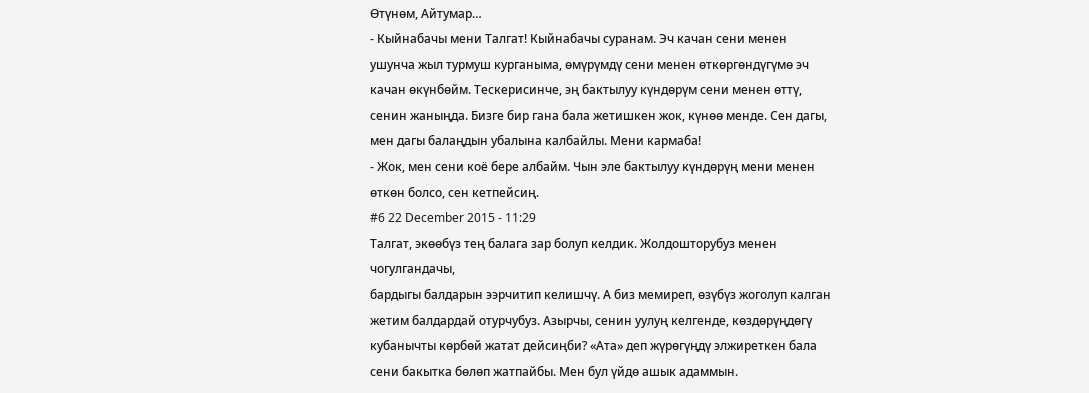Өтүнөм, Айтумар…
- Кыйнабачы мени Талгат! Кыйнабачы суранам. Эч качан сени менен ушунча жыл турмуш курганыма, өмүрүмдү сени менен өткөргөндүгүмө эч качан өкүнбөйм. Тескерисинче, эң бактылуу күндөрүм сени менен өттү, сенин жаныңда. Бизге бир гана бала жетишкен жок, күнөө менде. Сен дагы, мен дагы балаңдын убалына калбайлы. Мени кармаба!
- Жок, мен сени коё бере албайм. Чын эле бактылуу күндөрүң мени менен өткөн болсо, сен кетпейсиң.
#6 22 December 2015 - 11:29
Талгат, экөөбүз тең балага зар болуп келдик. Жолдошторубуз менен чогулгандачы,
бардыгы балдарын ээрчитип келишчү. А биз мемиреп, өзүбүз жоголуп калган жетим балдардай отурчубуз. Азырчы, сенин уулуң келгенде, көздөрүңдөгү кубанычты көрбөй жатат дейсиңби? «Ата» деп жүрөгүңдү элжиреткен бала сени бакытка бөлөп жатпайбы. Мен бул үйдө ашык адаммын.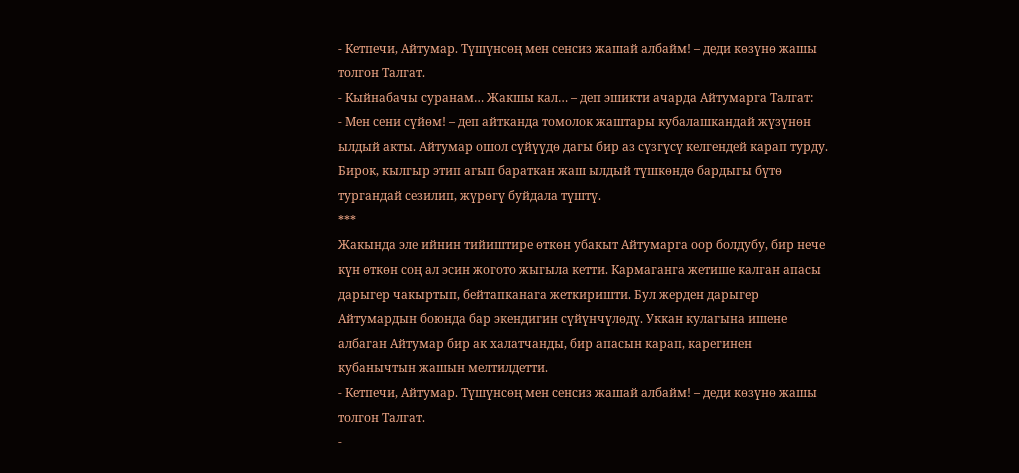- Кетпечи, Айтумар. Түшүнсөң мен сенсиз жашай албайм! – деди көзүнө жашы толгон Талгат.
- Кыйнабачы суранам… Жакшы кал… – деп эшикти ачарда Айтумарга Талгат:
- Мен сени сүйөм! – деп айтканда томолок жаштары кубалашкандай жүзүнөн ылдый акты. Айтумар ошол сүйүүдө дагы бир аз сүзгүсү келгендей карап турду. Бирок, кылгыр этип агып бараткан жаш ылдый түшкөндө бардыгы бүтө тургандай сезилип, жүрөгү буйдала түштү.
***
Жакында эле ийнин тийиштире өткөн убакыт Айтумарга оор болдубу, бир нече күн өткөн соң ал эсин жогото жыгыла кетти. Кармаганга жетише калган апасы дарыгер чакыртып, бейтапканага жеткиришти. Бул жерден дарыгер Айтумардын боюнда бар экендигин сүйүнчүлөдү. Уккан кулагына ишене албаган Айтумар бир ак халатчанды, бир апасын карап, карегинен кубанычтын жашын мелтилдетти.
- Кетпечи, Айтумар. Түшүнсөң мен сенсиз жашай албайм! – деди көзүнө жашы толгон Талгат.
-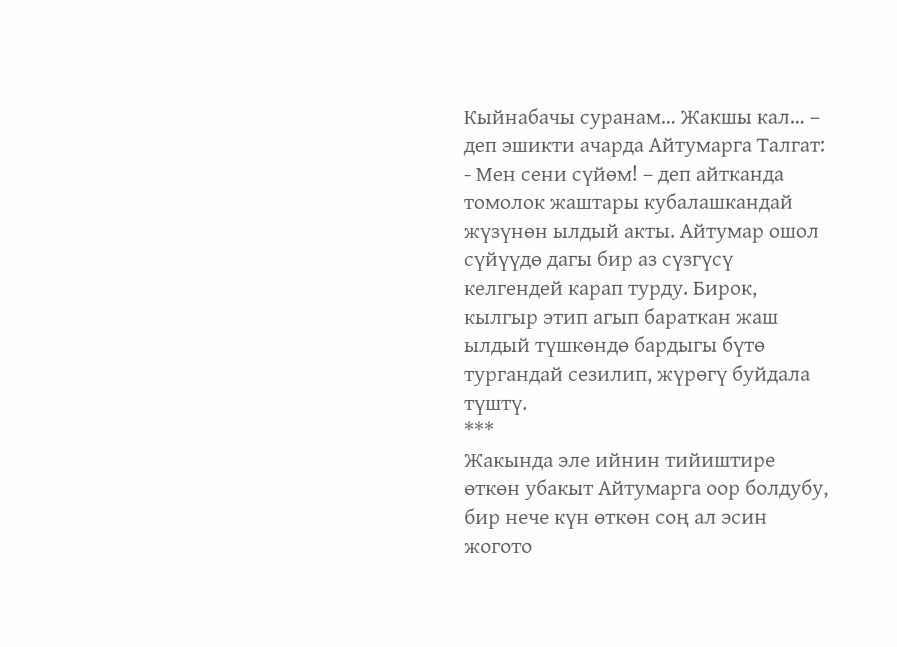Кыйнабачы суранам… Жакшы кал… – деп эшикти ачарда Айтумарга Талгат:
- Мен сени сүйөм! – деп айтканда томолок жаштары кубалашкандай жүзүнөн ылдый акты. Айтумар ошол сүйүүдө дагы бир аз сүзгүсү келгендей карап турду. Бирок, кылгыр этип агып бараткан жаш ылдый түшкөндө бардыгы бүтө тургандай сезилип, жүрөгү буйдала түштү.
***
Жакында эле ийнин тийиштире өткөн убакыт Айтумарга оор болдубу, бир нече күн өткөн соң ал эсин жогото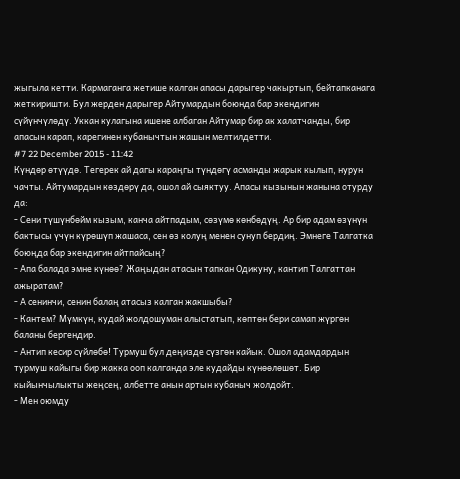жыгыла кетти. Кармаганга жетише калган апасы дарыгер чакыртып, бейтапканага жеткиришти. Бул жерден дарыгер Айтумардын боюнда бар экендигин сүйүнчүлөдү. Уккан кулагына ишене албаган Айтумар бир ак халатчанды, бир апасын карап, карегинен кубанычтын жашын мелтилдетти.
#7 22 December 2015 - 11:42
Күндөр өтүүдө. Тегерек ай дагы караңгы түндөгү асманды жарык кылып, нурун чачты. Айтумардын көздөрү да, ошол ай сыяктуу. Апасы кызынын жанына отурду да:
- Сени түшүнбөйм кызым, канча айтпадым, сөзүмө көнбөдүң. Ар бир адам өзүнүн бактысы үчүн күрөшүп жашаса, сен өз колуң менен сунуп бердиң. Эмнеге Талгатка боюңда бар экендигин айтпайсың?
- Апа балада эмне күнөө? Жаңыдан атасын тапкан Одикуну, кантип Талгаттан ажыратам?
- А сенинчи, сенин балаң атасыз калган жакшыбы?
- Кантем? Мүмкүн, кудай жолдошуман алыстатып, көптөн бери самап жүргөн баланы бергендир.
- Антип кесир сүйлөбө! Турмуш бул деңизде сүзгөн кайык. Ошол адамдардын турмуш кайыгы бир жакка ооп калганда эле кудайды күнөөлөшөт. Бир кыйынчылыкты жеңсең, албетте анын артын кубаныч жолдойт.
- Мен оюмду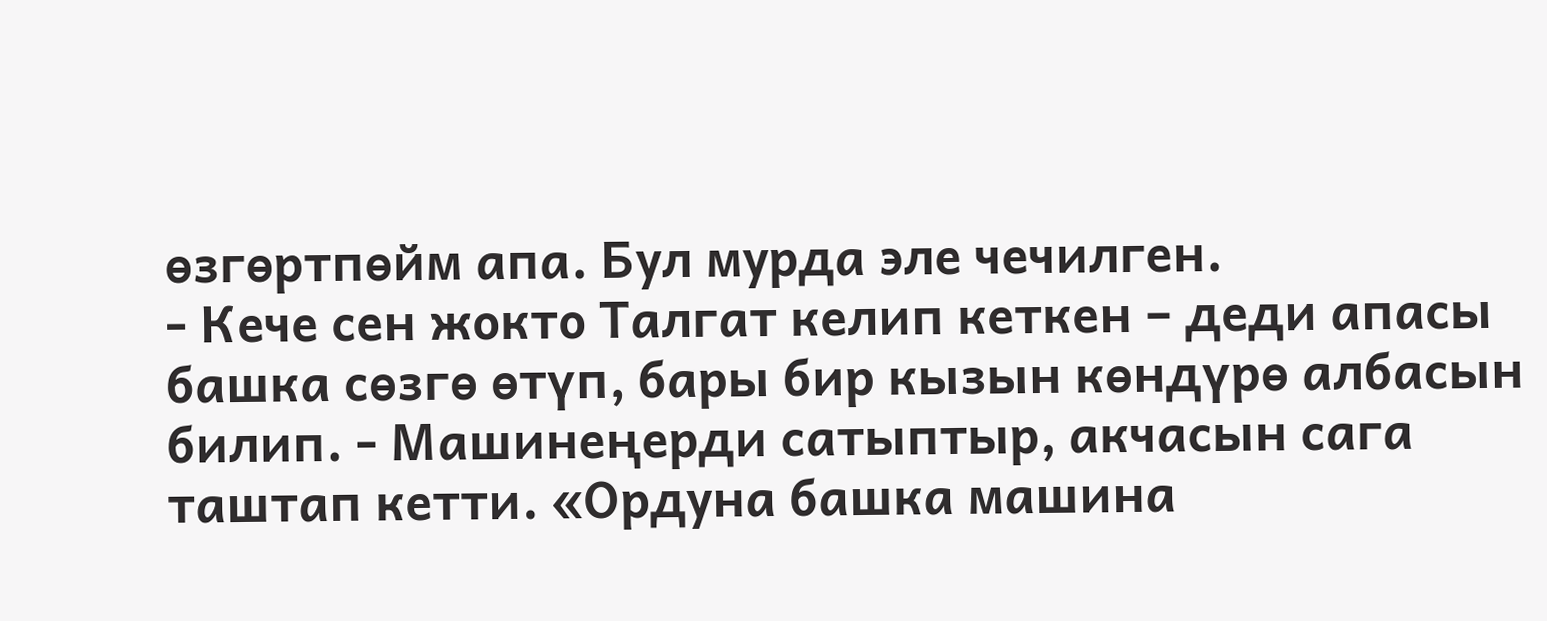өзгөртпөйм апа. Бул мурда эле чечилген.
- Кече сен жокто Талгат келип кеткен – деди апасы башка сөзгө өтүп, бары бир кызын көндүрө албасын билип. - Машинеңерди сатыптыр, акчасын сага таштап кетти. «Ордуна башка машина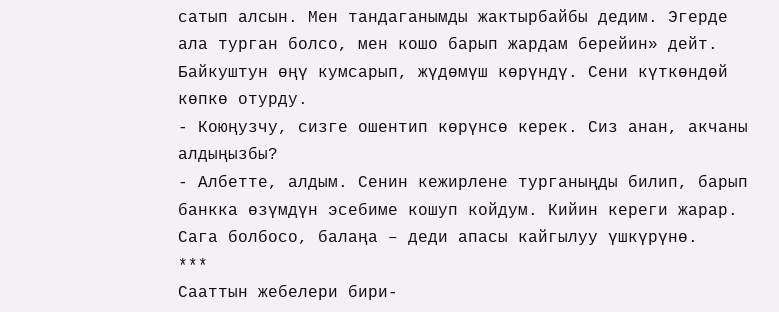сатып алсын. Мен тандаганымды жактырбайбы дедим. Эгерде ала турган болсо, мен кошо барып жардам берейин» дейт. Байкуштун өңү кумсарып, жүдөмүш көрүндү. Сени күткөндөй көпкө отурду.
- Коюңузчу, сизге ошентип көрүнсө керек. Сиз анан, акчаны алдыңызбы?
- Албетте, алдым. Сенин кежирлене турганыңды билип, барып банкка өзүмдүн эсебиме кошуп койдум. Кийин кереги жарар. Сага болбосо, балаңа – деди апасы кайгылуу үшкүрүнө.
***
Сааттын жебелери бири-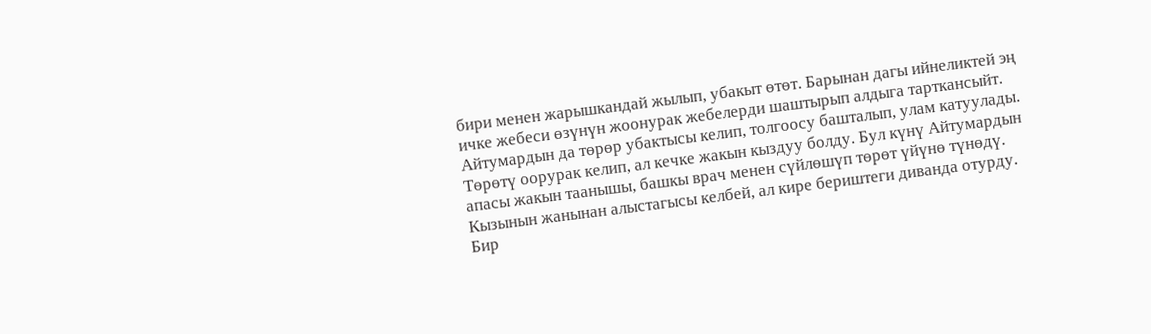бири менен жарышкандай жылып, убакыт өтөт. Барынан дагы ийнеликтей эң ичке жебеси өзүнүн жоонурак жебелерди шаштырып алдыга тарткансыйт. Айтумардын да төрөр убактысы келип, толгоосу башталып, улам катуулады. Төрөтү оорурак келип, ал кечке жакын кыздуу болду. Бул күнү Айтумардын апасы жакын таанышы, башкы врач менен сүйлөшүп төрөт үйүнө түнөдү. Кызынын жанынан алыстагысы келбей, ал кире бериштеги диванда отурду. Бир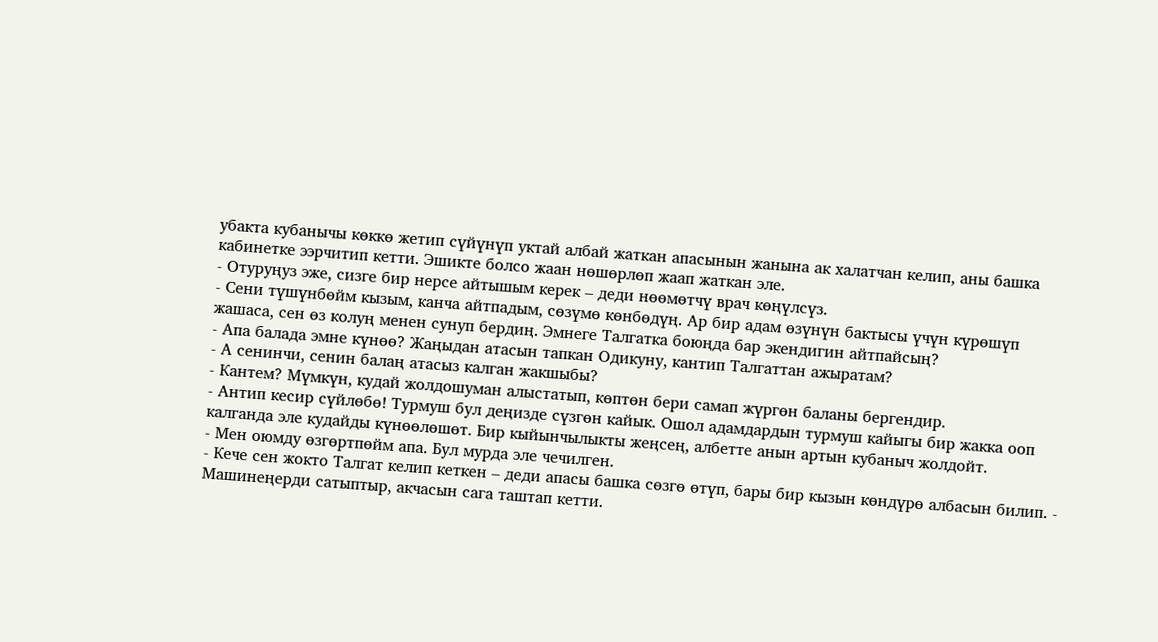убакта кубанычы көккө жетип сүйүнүп уктай албай жаткан апасынын жанына ак халатчан келип, аны башка кабинетке ээрчитип кетти. Эшикте болсо жаан нөшөрлөп жаап жаткан эле.
- Отуруңуз эже, сизге бир нерсе айтышым керек – деди нөөмөтчү врач көңүлсүз.
- Сени түшүнбөйм кызым, канча айтпадым, сөзүмө көнбөдүң. Ар бир адам өзүнүн бактысы үчүн күрөшүп жашаса, сен өз колуң менен сунуп бердиң. Эмнеге Талгатка боюңда бар экендигин айтпайсың?
- Апа балада эмне күнөө? Жаңыдан атасын тапкан Одикуну, кантип Талгаттан ажыратам?
- А сенинчи, сенин балаң атасыз калган жакшыбы?
- Кантем? Мүмкүн, кудай жолдошуман алыстатып, көптөн бери самап жүргөн баланы бергендир.
- Антип кесир сүйлөбө! Турмуш бул деңизде сүзгөн кайык. Ошол адамдардын турмуш кайыгы бир жакка ооп калганда эле кудайды күнөөлөшөт. Бир кыйынчылыкты жеңсең, албетте анын артын кубаныч жолдойт.
- Мен оюмду өзгөртпөйм апа. Бул мурда эле чечилген.
- Кече сен жокто Талгат келип кеткен – деди апасы башка сөзгө өтүп, бары бир кызын көндүрө албасын билип. - Машинеңерди сатыптыр, акчасын сага таштап кетти.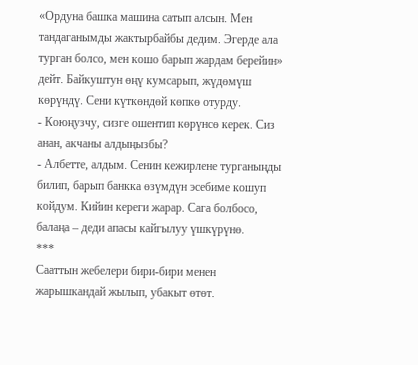«Ордуна башка машина сатып алсын. Мен тандаганымды жактырбайбы дедим. Эгерде ала турган болсо, мен кошо барып жардам берейин» дейт. Байкуштун өңү кумсарып, жүдөмүш көрүндү. Сени күткөндөй көпкө отурду.
- Коюңузчу, сизге ошентип көрүнсө керек. Сиз анан, акчаны алдыңызбы?
- Албетте, алдым. Сенин кежирлене турганыңды билип, барып банкка өзүмдүн эсебиме кошуп койдум. Кийин кереги жарар. Сага болбосо, балаңа – деди апасы кайгылуу үшкүрүнө.
***
Сааттын жебелери бири-бири менен жарышкандай жылып, убакыт өтөт.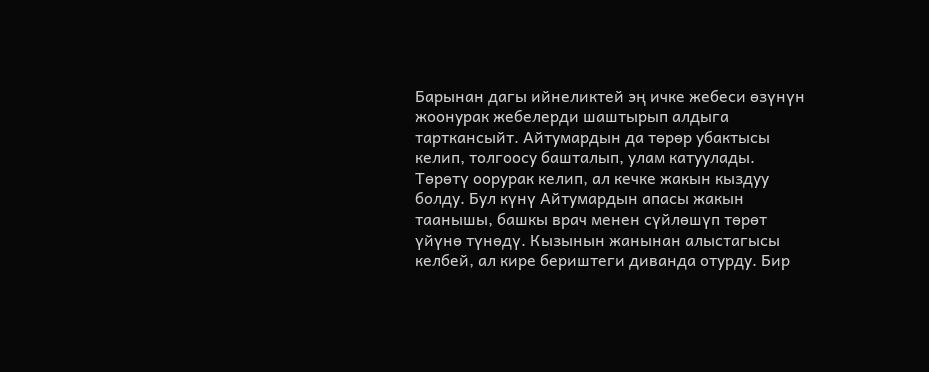Барынан дагы ийнеликтей эң ичке жебеси өзүнүн жоонурак жебелерди шаштырып алдыга тарткансыйт. Айтумардын да төрөр убактысы келип, толгоосу башталып, улам катуулады. Төрөтү оорурак келип, ал кечке жакын кыздуу болду. Бул күнү Айтумардын апасы жакын таанышы, башкы врач менен сүйлөшүп төрөт үйүнө түнөдү. Кызынын жанынан алыстагысы келбей, ал кире бериштеги диванда отурду. Бир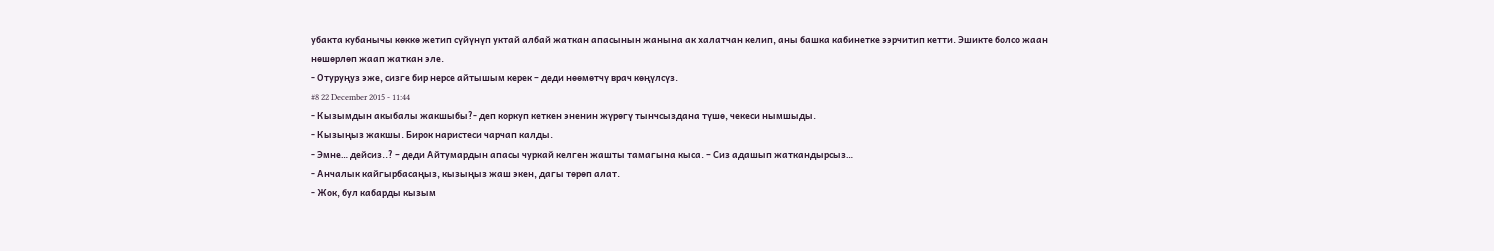убакта кубанычы көккө жетип сүйүнүп уктай албай жаткан апасынын жанына ак халатчан келип, аны башка кабинетке ээрчитип кетти. Эшикте болсо жаан нөшөрлөп жаап жаткан эле.
- Отуруңуз эже, сизге бир нерсе айтышым керек – деди нөөмөтчү врач көңүлсүз.
#8 22 December 2015 - 11:44
- Кызымдын акыбалы жакшыбы?- деп коркуп кеткен эненин жүрөгү тынчсыздана түшө, чекеси нымшыды.
- Кызыңыз жакшы. Бирок наристеси чарчап калды.
- Эмне… дейсиз..? – деди Айтумардын апасы чуркай келген жашты тамагына кыса. – Сиз адашып жаткандырсыз…
- Анчалык кайгырбасаңыз, кызыңыз жаш экен, дагы төрөп алат.
- Жок, бул кабарды кызым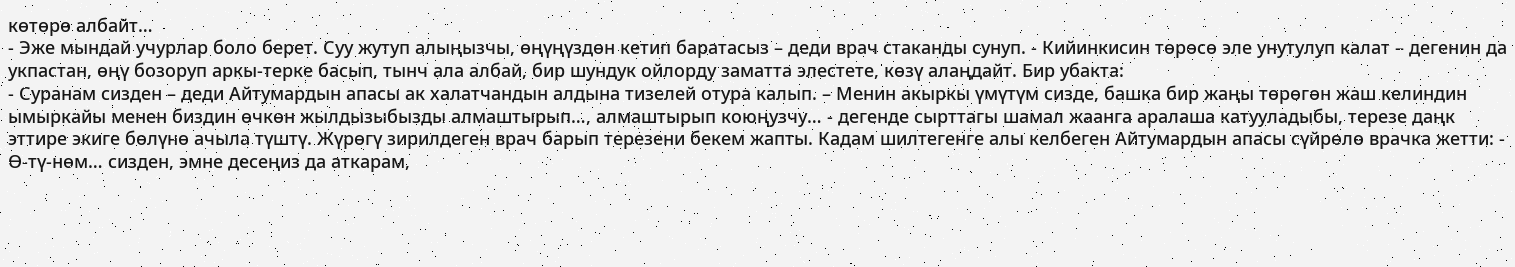көтөрө албайт…
- Эже мындай учурлар боло берет. Суу жутуп алыңызчы, өңүңүздөн кетип баратасыз – деди врач стаканды сунуп. - Кийинкисин төрөсө эле унутулуп калат – дегенин да укпастан, өңү бозоруп аркы-терке басып, тынч ала албай, бир шундук ойлорду заматта элестете, көзү алаңдайт. Бир убакта:
- Суранам сизден – деди Айтумардын апасы ак халатчандын алдына тизелей отура калып. – Менин акыркы үмүтүм сизде, башка бир жаңы төрөгөн жаш келиндин ымыркайы менен биздин өчкөн жылдызыбызды алмаштырып…, алмаштырып коюңузчу… - дегенде сырттагы шамал жаанга аралаша катууладыбы, терезе даңк эттире экиге бөлүнө ачыла түштү. Жүрөгү зирилдеген врач барып терезени бекем жапты. Кадам шилтегенге алы келбеген Айтумардын апасы сүйрөлө врачка жетти: - Ө-тү-нөм… сизден, эмне десеңиз да аткарам,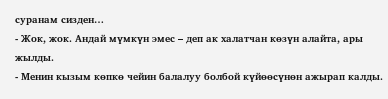суранам сизден…
- Жок, жок. Андай мүмкүн эмес – деп ак халатчан көзүн алайта, ары жылды.
- Менин кызым көпкө чейин балалуу болбой күйөөсүнөн ажырап калды.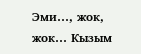Эми…, жок, жок… Кызым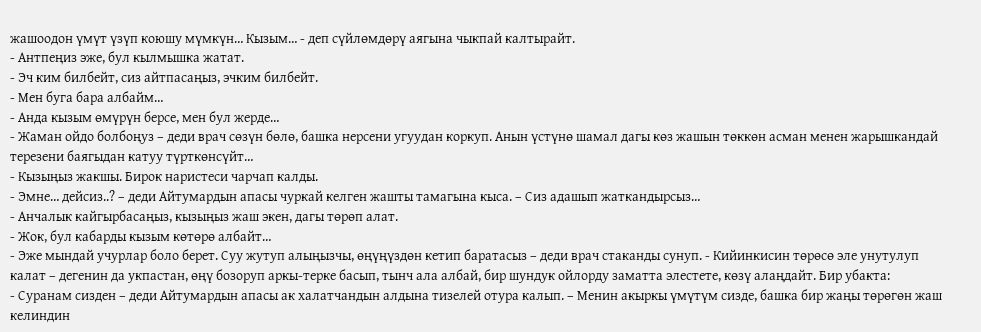жашоодон үмүт үзүп коюшу мүмкүн… Кызым… - деп сүйлөмдөрү аягына чыкпай калтырайт.
- Антпеңиз эже, бул кылмышка жатат.
- Эч ким билбейт, сиз айтпасаңыз, эчким билбейт.
- Мен буга бара албайм…
- Анда кызым өмүрүн берсе, мен бул жерде…
- Жаман ойдо болбоңуз – деди врач сөзүн бөлө, башка нерсени угуудан коркуп. Анын үстүнө шамал дагы көз жашын төккөн асман менен жарышкандай терезени баягыдан катуу түрткөнсүйт…
- Кызыңыз жакшы. Бирок наристеси чарчап калды.
- Эмне… дейсиз..? – деди Айтумардын апасы чуркай келген жашты тамагына кыса. – Сиз адашып жаткандырсыз…
- Анчалык кайгырбасаңыз, кызыңыз жаш экен, дагы төрөп алат.
- Жок, бул кабарды кызым көтөрө албайт…
- Эже мындай учурлар боло берет. Суу жутуп алыңызчы, өңүңүздөн кетип баратасыз – деди врач стаканды сунуп. - Кийинкисин төрөсө эле унутулуп калат – дегенин да укпастан, өңү бозоруп аркы-терке басып, тынч ала албай, бир шундук ойлорду заматта элестете, көзү алаңдайт. Бир убакта:
- Суранам сизден – деди Айтумардын апасы ак халатчандын алдына тизелей отура калып. – Менин акыркы үмүтүм сизде, башка бир жаңы төрөгөн жаш келиндин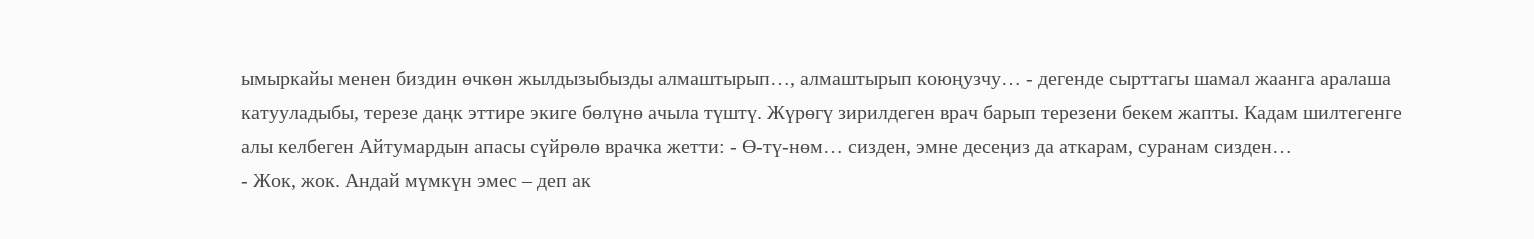ымыркайы менен биздин өчкөн жылдызыбызды алмаштырып…, алмаштырып коюңузчу… - дегенде сырттагы шамал жаанга аралаша катууладыбы, терезе даңк эттире экиге бөлүнө ачыла түштү. Жүрөгү зирилдеген врач барып терезени бекем жапты. Кадам шилтегенге алы келбеген Айтумардын апасы сүйрөлө врачка жетти: - Ө-тү-нөм… сизден, эмне десеңиз да аткарам, суранам сизден…
- Жок, жок. Андай мүмкүн эмес – деп ак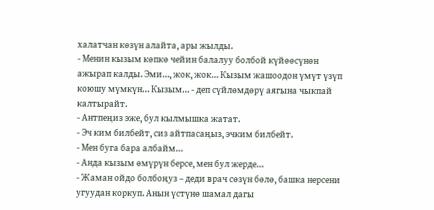халатчан көзүн алайта, ары жылды.
- Менин кызым көпкө чейин балалуу болбой күйөөсүнөн ажырап калды. Эми…, жок, жок… Кызым жашоодон үмүт үзүп коюшу мүмкүн… Кызым… - деп сүйлөмдөрү аягына чыкпай калтырайт.
- Антпеңиз эже, бул кылмышка жатат.
- Эч ким билбейт, сиз айтпасаңыз, эчким билбейт.
- Мен буга бара албайм…
- Анда кызым өмүрүн берсе, мен бул жерде…
- Жаман ойдо болбоңуз – деди врач сөзүн бөлө, башка нерсени угуудан коркуп. Анын үстүнө шамал дагы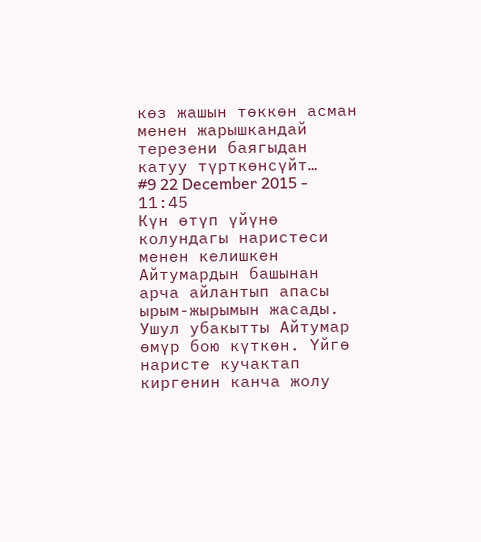көз жашын төккөн асман менен жарышкандай терезени баягыдан катуу түрткөнсүйт…
#9 22 December 2015 - 11:45
Күн өтүп үйүнө колундагы наристеси менен келишкен Айтумардын башынан арча айлантып апасы ырым-жырымын жасады. Ушул убакытты Айтумар өмүр бою күткөн. Үйгө наристе кучактап киргенин канча жолу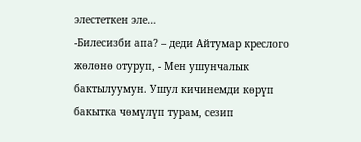элестеткен эле…
-Билесизби апа? – деди Айтумар креслого жөлөнө отуруп, - Мен ушунчалык бактылуумун. Ушул кичинемди көрүп бакытка чөмүлүп турам, сезип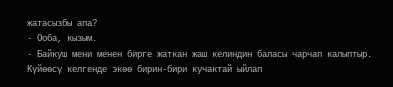жатасызбы апа?
- Ооба, кызым.
- Байкуш мени менен бирге жаткан жаш келиндин баласы чарчап калыптыр. Күйөөсү келгенде экөө бирин-бири кучактай ыйлап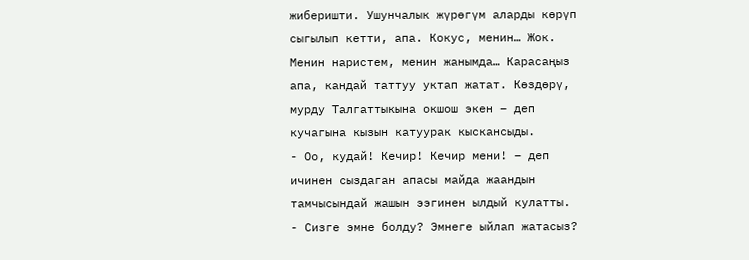жиберишти. Ушунчалык жүрөгүм аларды көрүп сыгылып кетти, апа. Кокус, менин… Жок. Менин наристем, менин жанымда… Карасаңыз апа, кандай таттуу уктап жатат. Көздөрү, мурду Талгаттыкына окшош экен – деп кучагына кызын катуурак кыскансыды.
- Оо, кудай! Кечир! Кечир мени! – деп ичинен сыздаган апасы майда жаандын тамчысындай жашын ээгинен ылдый кулатты.
- Сизге эмне болду? Эмнеге ыйлап жатасыз?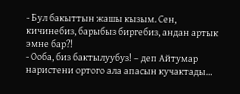- Бул бакыттын жашы кызым. Сен, кичинебиз, барыбыз биргебиз, андан артык эмне бар?!
- Ооба, биз бактылуубуз! – деп Айтумар наристени ортого ала апасын кучактады…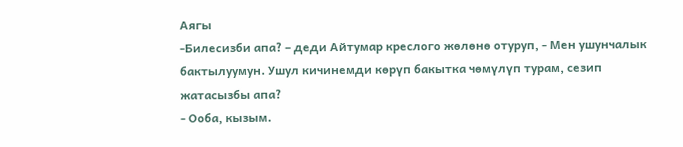Аягы
-Билесизби апа? – деди Айтумар креслого жөлөнө отуруп, - Мен ушунчалык бактылуумун. Ушул кичинемди көрүп бакытка чөмүлүп турам, сезип жатасызбы апа?
- Ооба, кызым.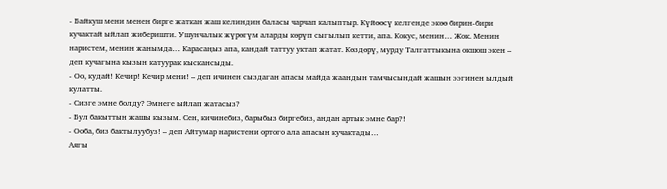- Байкуш мени менен бирге жаткан жаш келиндин баласы чарчап калыптыр. Күйөөсү келгенде экөө бирин-бири кучактай ыйлап жиберишти. Ушунчалык жүрөгүм аларды көрүп сыгылып кетти, апа. Кокус, менин… Жок. Менин наристем, менин жанымда… Карасаңыз апа, кандай таттуу уктап жатат. Көздөрү, мурду Талгаттыкына окшош экен – деп кучагына кызын катуурак кыскансыды.
- Оо, кудай! Кечир! Кечир мени! – деп ичинен сыздаган апасы майда жаандын тамчысындай жашын ээгинен ылдый кулатты.
- Сизге эмне болду? Эмнеге ыйлап жатасыз?
- Бул бакыттын жашы кызым. Сен, кичинебиз, барыбыз биргебиз, андан артык эмне бар?!
- Ооба, биз бактылуубуз! – деп Айтумар наристени ортого ала апасын кучактады…
Аягы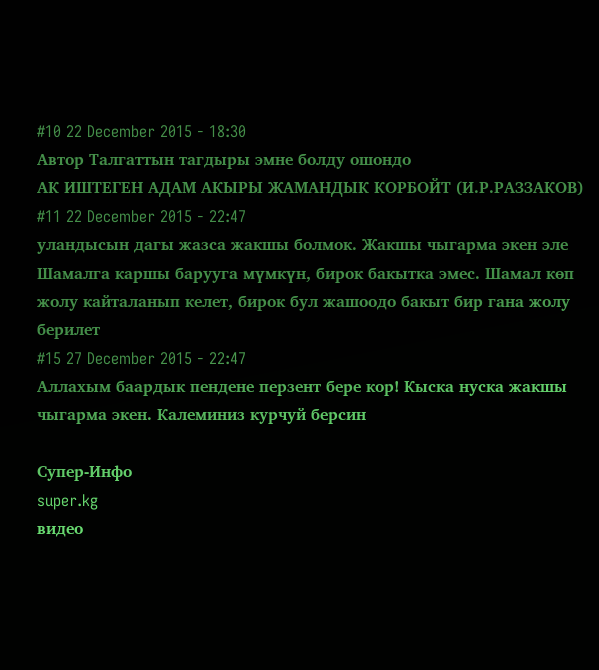#10 22 December 2015 - 18:30
Автор Талгаттын тагдыры эмне болду ошондо
АК ИШТЕГЕН АДАМ АКЫРЫ ЖАМАНДЫК КОРБОЙТ (И.Р.РАЗЗАКОВ)
#11 22 December 2015 - 22:47
уландысын дагы жазса жакшы болмок. Жакшы чыгарма экен эле
Шамалга каршы барууга мүмкүн, бирок бакытка эмес. Шамал көп жолу кайталанып келет, бирок бул жашоодо бакыт бир гана жолу берилет
#15 27 December 2015 - 22:47
Аллахым баардык пендене перзент бере кор! Кыска нуска жакшы чыгарма экен. Калеминиз курчуй берсин

Супер-Инфо
super.kg
видео